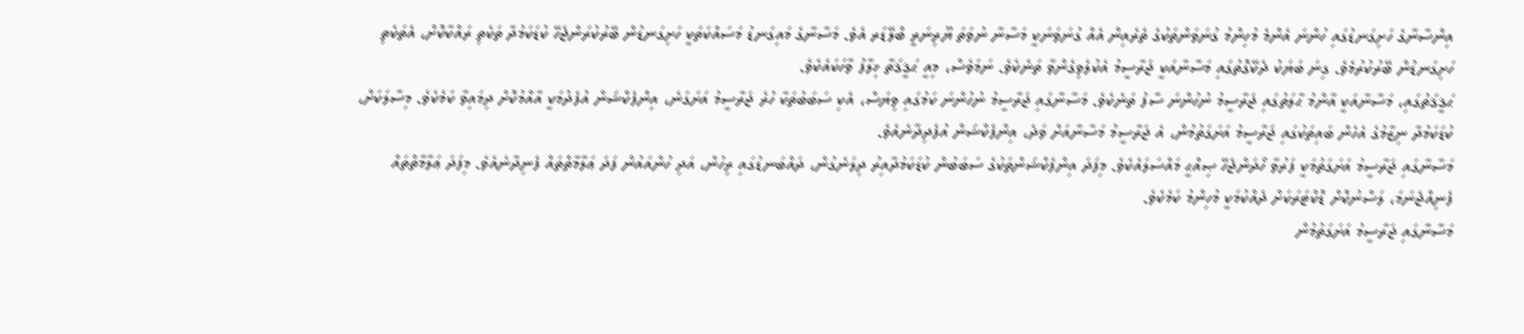އިންސާނާގެ ހަށިގަނޑުގައި ހުންނަ އެންމެ މުހިންމު ގުނަވަންތަކުގެ ތެރެއިން އެއް ގުނަވަނަކީ މަސާނާ ނުވަތަ ޔޫރިނަރީ ބްލޭޑަރ އެވެ. މަސާނާގެ މައިގަނޑު މަސައްކަތަކީ ހަށިގަނޑުން ބޭރުކުރަންޖެހޭ ކުޑަކަމުދާ ތަކެތި ރައްކާކޮށް، އެތަކެތި ހަށިގަނޑުން ބޭރުކުރުމެވެ. ގިނަ ބަޔަކު ދެކޭގޮތުގައި މަސާނާއަކީ ޖަރާސީމު އެކުލެވިގެންވާ ތަނެކެވެ. ނަމަވެސް، މިއީ ޙަޤީޤަތާ ޚިލާފު ވާހަކައެކެވެ.
ޙަޤީޤަތުގައި، މަސާނާއަކީ އާންމު ޙާލަތުގައި ޖަރާސީމު ނުހުންނަ ސާފު ތަނެކެވެ. މަސާނާގައި ޖަރާސީމު ނުހުންނަ ކަމުގައި ވިޔަސް، އެކި ސަބަބުތަކާ ހުރެ ޖަރާސީމު އަށަގަނެ، އިންފެކްޝަން އުފެދުމަކީ އާއްމުކޮށް ދިމައިވާ ކަމެކެވެ. މިސާލަކަށް، ކުޑަކަމުދާ ނިޒާމުގެ އެހެން ބައިތަކުގައި ޖަރާސީމު އަށަގަތުމުން، އެ ޖަރާސީމު މަސާނާއަށް ވަދެ، އިންފެކްޝަން އުފެދިދާނެއެވެ.
މަސާނާގައި ޖަރާސީމު އަށަގަތުމަކީ ފަރުވާ ހޯދަންޖެހޭ ޞިއްޙީ މައްސަލައެކެވެ. މިފަދަ އިންފެކްޝަންތަކުގެ ސަބަބުން ކުޑަކަމުދާއިރު ދިލަނެގުން، ދައްބަނޑުގައި ރިހުން، އަދި ހުންއައުން ފަދަ ޢަލާމާތްތައް ފެނިދާނެއެވެ. މިފަދަ ޢަލާމާތްތައް ފެނިއްޖެނަމަ، ލަސްނުކޮށް ޑޮކްޓަރަކަށް ދެއްކުމަކީ މުހިންމު ކަމެކެވެ.
މަސާނާގައި ޖަރާސީމު އަށަގަތުމުން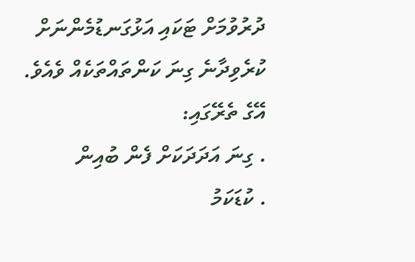ދުރުވުމަށް ޓަކައި އަޅުގަނޑުމެންނަށް ކުރެވިދާނެ ގިނަ ކަންތައްތަކެއް ވެއެވެ. އޭގެ ތެރޭގައި:
. ގިނަ އަދަދަކަށް ފެން ބުއިން
. ކުޑަކަމު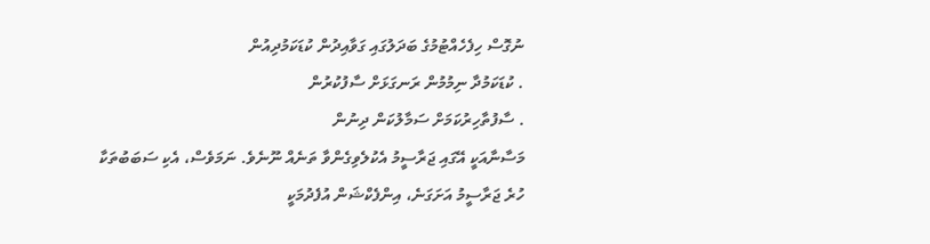ނުގޮސް ހިފެހެއްޓުމުގެ ބަދަލުގައި ގަވާއިދުން ކުޑަކަމުދިއުން
. ކުޑަކަމުދާ ނިމުމުން ރަނގަޅަށް ސާފުކުރުން
. ސާފުތާހިރުކަމަށް ސަމާލުކަން ދިނުން
މަސާނާއަކީ އޭގައި ޖަރާސީމު އެކުލެވިގެންވާ ތަނެއް ނޫނެވެ. ނަމަވެސް، އެކި ސަބަބުތަކާ ހުރެ ޖަރާސީމު އަށަގަނެ، އިންފެކްޝަން އުފެދުމަކީ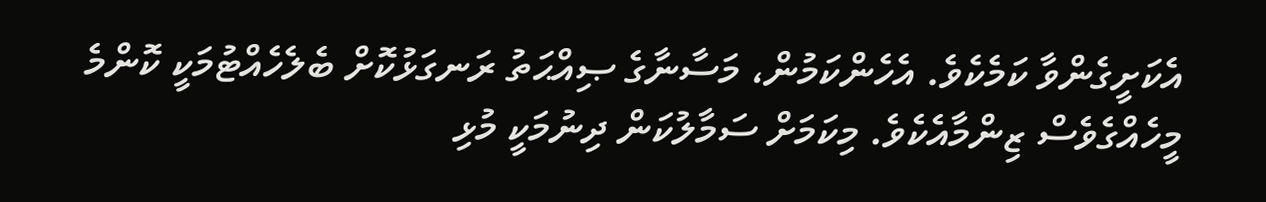އެކަށީގެންވާ ކަމެކެވެ. އެހެންކަމުން، މަސާނާގެ ޞިއްޙަތު ރަނގަޅުކޮށް ބެލެހެއްޓުމަކީ ކޮންމެ މީހެއްގެވެސް ޒިންމާއެކެވެ. މިކަމަށް ސަމާލުކަން ދިނުމަކީ މުޅި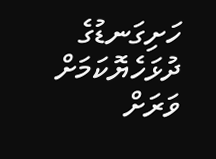ހަށިގަނޑުގެ ދުޅަހެޔޮކަމަށް ވަރަށް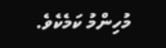މުހިންމު ކަމެކެވެ.